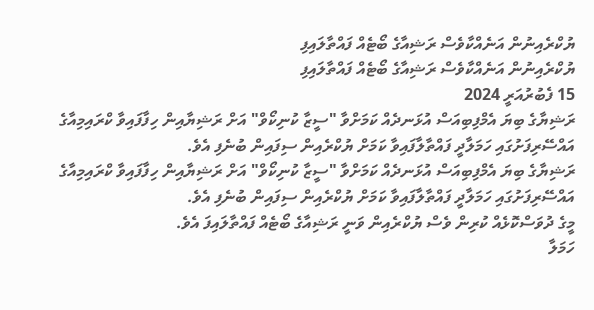ޔުކްރެއިނުން އަނެއްކާވެސް ރަޝިއާގެ ބޯޓެއް ފައްތާލައިފި
ޔުކްރެއިނުން އަނެއްކާވެސް ރަޝިއާގެ ބޯޓެއް ފައްތާލައިފި
15 ފެބުރުއަރީ 2024
ރަޝިޔާގެ ބިޔަ އެމްފިބިއަސް އުޅަނދެއް ކަމަށްވާ "ސީޒާ ކުނިކޯވް" އަށް ރަޝިޔާއިން ހިފާފައިވާ ކްރައިމިއާގެ އައްސޭރިފަށުގައި ހަމަލާދީ ފައްތާލާފައިވާ ކަމަށް ޔުކްރެއިން ސިފައިން ބުނެފި އެވެ.
ރަޝިޔާގެ ބިޔަ އެމްފިބިއަސް އުޅަނދެއް ކަމަށްވާ "ސީޒާ ކުނިކޯވް" އަށް ރަޝިޔާއިން ހިފާފައިވާ ކްރައިމިއާގެ އައްސޭރިފަށުގައި ހަމަލާދީ ފައްތާލާފައިވާ ކަމަށް ޔުކްރެއިން ސިފައިން ބުނެފި އެވެ.
މީގެ ދުވަސްކޮޅެއް ކުރިން ވެސް ޔުކްރެއިން ވަނީ ރަޝިއާގެ ބޯޓެއް ފައްތާލައިފަ އެވެ.
ހަމަލާ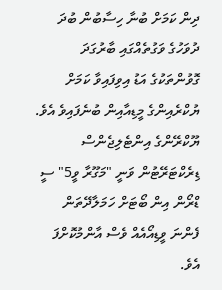ދިން ކަމަށް ބުނާ ހިސާބުން ބުދަ ދުވަހުގެ ވަގުތެއްގައި ބާރުގަދަ ގޮވުންތަކުގެ އަޑު އިވިފައިވާ ކަމަށް ޔުކްރެއިންގެ މީޑިއާއިން ބުނެފައިވެ އެވެ.
ޔޫކްރޭންގެ އިންޓެލިޖެންސް ޑިރެކްޓަރޭޓުން ވަނީ "މަގޫރާ ވީ5" ސީ ޑްރޯން އިން ބޯޓަށް ހަމަލާދޭތަން ފެންނަ ވީޑިއޯއެއް ވެސް އާންމުކޮށްފަ އެވެ.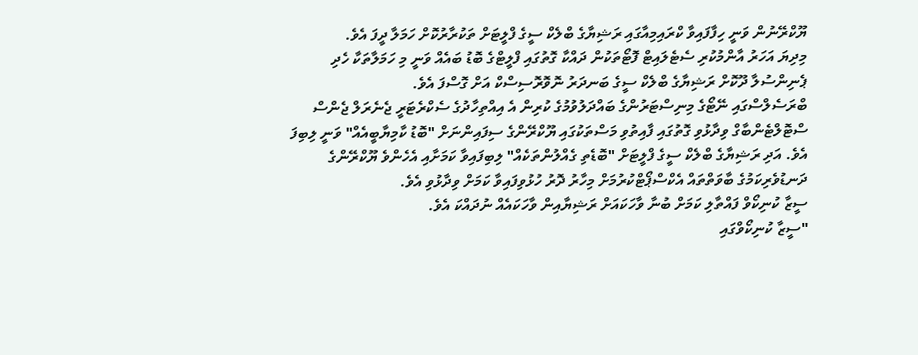ޔޫކްރޭނުން ވަނީ ހިފާފައިވާ ކްރައިމިއާގައި ރަޝިޔާގެ ބްލެކް ސީގެ ފްލީޓަށް ތަކުރާރުކޮށް ހަމަލާ ދީފަ އެވެ.
މިދިޔަ އަހަރު އާންމުކުރި ސެޓެލައިޓް ފޮޓޯތަކުން ދައްކާ ގޮތުގައި ފްލީޓްގެ ބޮޑު ބައެއް ވަނީ މި ހަމަލާތަކާ ހެދި ޕެނިންސުލާ ދޫކޮށް ރަޝިޔާގެ ބްލެކް ސީގެ ބަނދަރު ނޮވޮރޮސިސްކް އަށް ގޮސްފަ އެވެ.
ބްރަސެލްސްގައި ނޭޓޯގެ މިނިސްޓަރުންގެ ބައްދަލުވުމުގެ ކުރިން އެ އިއްތިހާދުގެ ސެކްރެޓަރީ ޖެނެރަލް ޖެންސް ސްޓޮލްޓެންބާގް ވިދާޅުވި ގޮތުގައި ފާއިތުވި މަސްތަކުގައި ޔޫކްރޭންގެ ސިފައިންނަށް "ބޮޑު ކާމިޔާބީއެއް" ވަނީ ލިބިފަ އެވެ. އަދި ރަޝިޔާގެ ބްލެކް ސީގެ ފްލީޓަށް "ބޮޑެތި ގެއްލުންތަކެއް" ލިބިފައިވާ ކަމަށާއި އެހެންވެ ޔޫކްރޭންގެ ދަނޑުވެރިކަމުގެ ބާވަތްތައް އެކްސްޕޯޓްކުރުމަށް މިހާރު ދޮރު ހުޅުވިފައިވާ ކަމަށް ވިދާޅުވި އެވެ.
ސީޒާ ކުނިކޯވް ފައްތާލި ކަމަށް ބުނާ ވާހަކައަށް ރަޝިޔާއިން ވާހަކައެއް ނުދައްކަ އެވެ.
"ސީޒާ ކުނިކޯވްގައި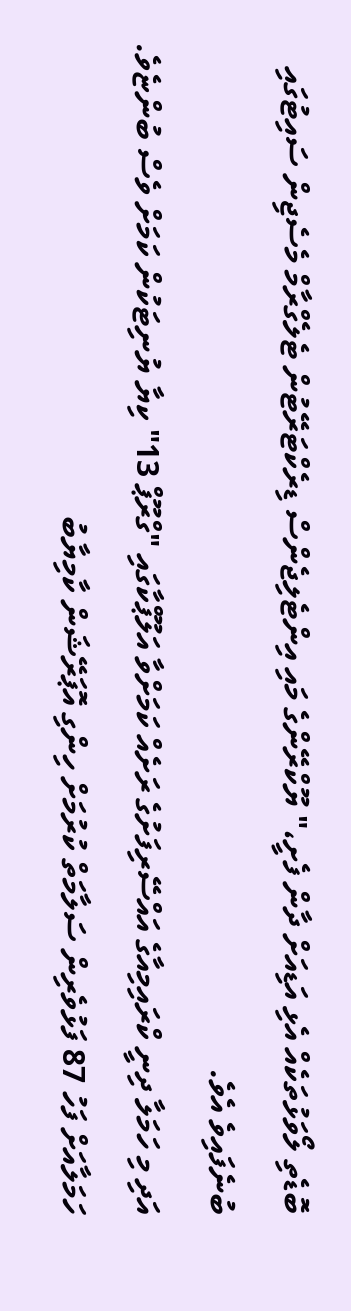ބޮޑެތި ލޯވަޅުތަކެއް އެޅި އަޑިއަށް ދާން ފެށީ،" ޔޫކްރޭންގެ މައި އިންޓެލިޖެންސް ޑިރެކްޓަރޭޓުން ޓެލެގްރާމް މެސެޖިން ސައިޓުގައި ބުނެފައިވެ އެވެ.
އަދި މި ހަމަލާ ދިނީ ކްރައިމިއާގެ އައްސޭރިފަށުގެ ރަށެއް ކަމަށްވާ އަލޫޕްކާގައި "ގްރޫޕް 13" ކިޔާ ޔުނިޓަކުން ކަމަށް ވެސް ބުންޏެވެ.
ހަމަލާއަށް ފަހު 87 ފަޅުވެރިން ސަލާމަތް ކުރުމަށް ހިންގި އޮޕަރޭޝަން ކާމިޔާބު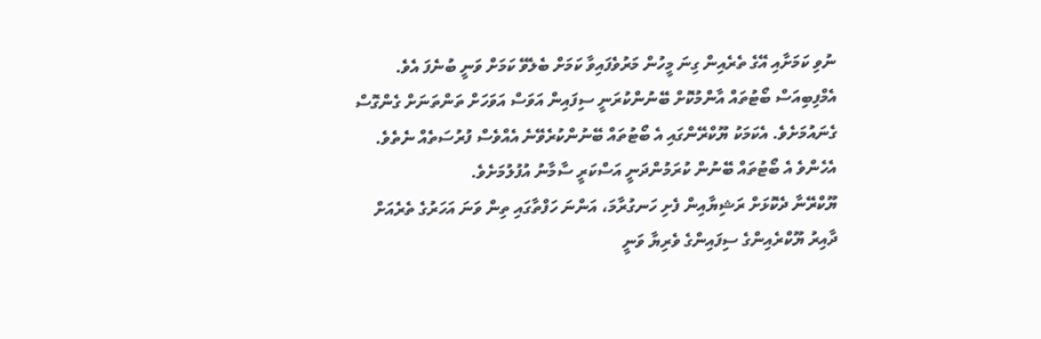ނުވި ކަމަށާއި އޭގެ ތެރެއިން ގިނަ މީހުން މަރުވެފައިވާ ކަމަށް ބެލެވޭ ކަމަށް ވަނީ ބުނެފަ އެވެ.
އެމްފިބިއަސް ބޯޓުތައް އާންމުކޮށް ބޭނުންކުރަނީ ސިފައިން އަވަސް އަވަހަށް ތަންތަނަށް ގެންގޮސް ގެނައުމަށެވެ. އެކަމަކު ޔޫކްރޭންގައި އެ ބޯޓުތައް ބޭނުންކުރެވޭނެ އެއްވެސް ފުރުސަތެއް ނެތެވެ. އެހެންވެ އެ ބޯޓުތައް ބޭނުން ކުރަމުންދަނީ އަސްކަރީ ސާމާނު އުފުލުމަށެވެ.
ޔޫކްރޭނާ ދެކޮޅަށް ރަޝިޔާއިން ފެށި ހަނގުރާމަ، އަންނަ ހަފްތާގައި ތިން ވަނަ އަހަރުގެ ތެރެއަށް ދާއިރު ޔޫކްރެއިންގެ ސިފައިންގެ ވެރިޔާ ވަނީ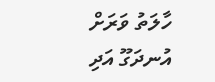ހާލަތު ވަރަށް އުނދަގޫ އަދި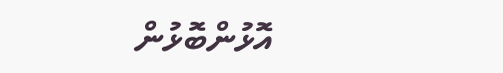އޮޅުންބޮޅުން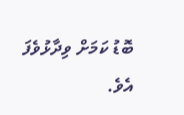ބޮޑު ކަމަށް ވިދާޅުވެފަ އެވެ.